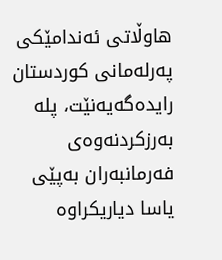هاوڵاتى ئه‌ندامێکى په‌رله‌مانى کوردستان رایده‌گه‌یه‌نێت، پله‌ به‌رزکردنه‌وه‌ى فه‌رمانبه‌ران به‌پێى یاسا دیاریکراوه‌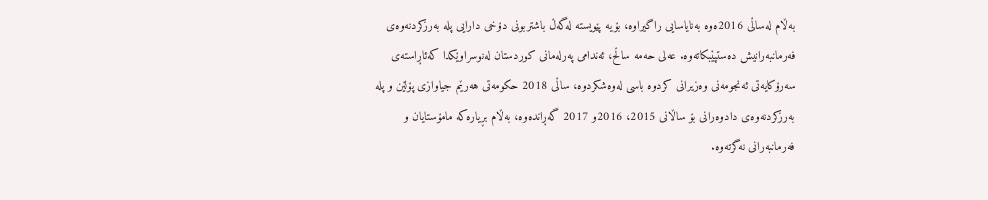به‌ڵام له‌ساڵى 2016ه‌وه‌ به‌نایاسایى راگیراوه‌، بۆیه‌ پێویسته‌ له‌گه‌ڵ باشتربونى دۆخى دارایى پله‌ به‌رزکردنه‌وه‌ى فه‌رمانبه‌رانیش ده‌ستپێبکاته‌وه‌. عه‌لى حه‌مه‌ ساڵح، ئه‌ندامى په‌رله‌مانى کوردستان له‌نوسراوێکدا که‌ئاڕاسته‌ى سه‌رۆکایه‌تى ئه‌نجومه‌نى وه‌زیرانى کردوه‌ باسى له‌وه‌شکردوه‌، ساڵى 2018 حکومه‌تى هه‌رێم جیاوازى پۆلێن و پله‌ به‌رزکردنه‌وه‌ى دادوه‌رانى بۆ ساڵانى 2015، 2016و 2017 گه‌ڕانده‌وه‌، به‌ڵام بڕیاره‌که‌ مامۆستایان و فه‌رمانبه‌رانى نه‌گرته‌وه‌.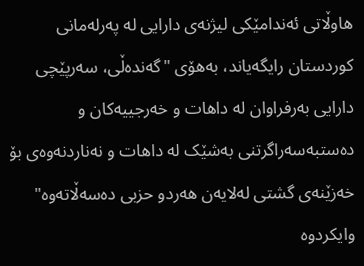هاوڵاتى ئه‌ندامێکى لیژنه‌ى دارایى له‌ په‌رله‌مانى کوردستان رایگه‌یاند، به‌هۆى "گه‌نده‌ڵى، سه‌رپێچى دارایى به‌رفراوان له‌ داهات و خه‌رجییه‌کان و  ده‌ستبه‌سه‌راگرتنى به‌شێک له‌ داهات و نه‌ناردنه‌وه‌ى بۆ خه‌زێنه‌ى گشتى له‌لایه‌ن هه‌ردو حزبى ده‌سه‌ڵاته‌وه‌" وایکردوه‌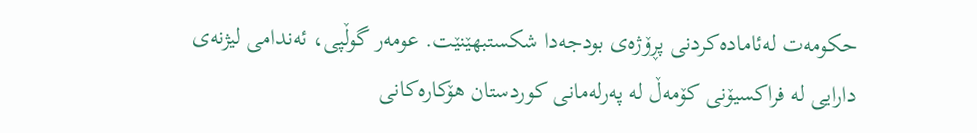حکومه‌ت له‌ئاماده‌کردنى پڕۆژه‌ى بودجه‌دا شکستبهێنێت. عومه‌ر گوڵپى، ئه‌ندامى لیژنه‌ى دارایى له‌ فراکسیۆنى کۆمه‌ڵ له‌ په‌رله‌مانى کوردستان هۆکاره‌کانى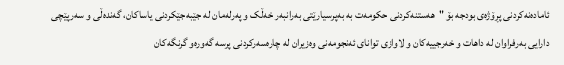ئاماده‌نه‌کردنى پڕۆژه‌ى بودجه‌ بۆ "هه‌ستنه‌کردنى حکومه‌ت به‌ به‌پرسیارێتى به‌رانبه‌ر خه‌ڵک و په‌رله‌مان له‌ جێبه‌جێکردنى یاساکان، گه‌نده‌ڵى و سه‌رپێچى دارایى به‌رفراوان له‌ داهات و خه‌رجییه‌کان و لاوازى تواناى ئه‌نجومه‌نى وه‌زیران له‌ چاره‌سه‌رکردنى پرسه‌ گه‌وره‌و گرنگه‌کان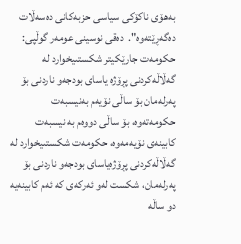به‌هۆى ناکۆکى سیاسى حزبه‌کانى ده‌سه‌ڵات ده‌گه‌ڕێته‌وه‌".  ده‌قى نوسینى عومه‌ر گوڵپى:   حکومه‌ت جارێکیتر شکستىیخوارد له‌ گه‌ڵاڵه‌کردنى پڕۆژه‌ یاساى بودجه‌و ناردنى بۆ په‌رله‌مان بۆ ساڵى نۆیه‌م به‌نیسبه‌ت حکومه‌ته‌وه‌، بۆ ساڵى دووه‌م به‌ نیسبه‌ت کابینه‌ى نۆیه‌مه‌وه‌، حکومه‌ت شکستىیخوارد له‌ گه‌ڵاڵه‌کردنى پڕۆژه‌یاساى بودجه‌و ناردنى بۆ په‌رله‌مان، شکست له‌و ئه‌رکه‌ى که‌ ئه‌م کابینه‌یه‌ دو ساڵه‌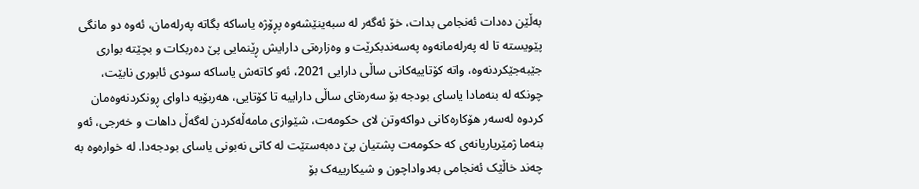به‌ڵێن ده‌دات ئه‌نجامى بدات، خۆ ئه‌گه‌ر له‌ سبه‌ینێشه‌وه‌ پڕۆژه‌ یاساکه‌ بگاته‌ په‌رله‌مان، ئه‌وه‌ دو مانگى پێویسته‌ تا له‌ په‌رله‌مانه‌وه‌ په‌سه‌ندبکرێت و وه‌زاره‌تى دارایش ڕێنمایى پێ ده‌ربکات و بچێته‌ بوارى جێبه‌جێکردنه‌وه‌، واته‌ کۆتاییه‌کانى ساڵى دارایى 2021، ئه‌و کاته‌ش یاساکه‌ سودى ئابورى نابێت، چونکه‌ له‌ بنه‌مادا یاساى بودجه‌ بۆ سه‌ره‌تاى ساڵى داراییه‌ تا کۆتایى، هه‌ربۆیه‌ داواى ڕونکردنه‌وه‌مان کردوه‌ له‌سه‌ر هۆکاره‌کانى دواکه‌وتن لاى حکومه‌ت، شێوازى مامه‌ڵه‌کردن له‌گه‌ڵ داهات و خه‌رجى، ئه‌و بنه‌ما ژمێریاریانه‌ى که‌ حکومه‌ت پشتیان پێ ده‌به‌ستێت له‌ کاتى نه‌بونى یاساى بودجه‌دا. له‌ خواره‌وه‌ به‌ چه‌ند خاڵێک ئه‌نجامى به‌دواداچون و شیکارییه‌ک بۆ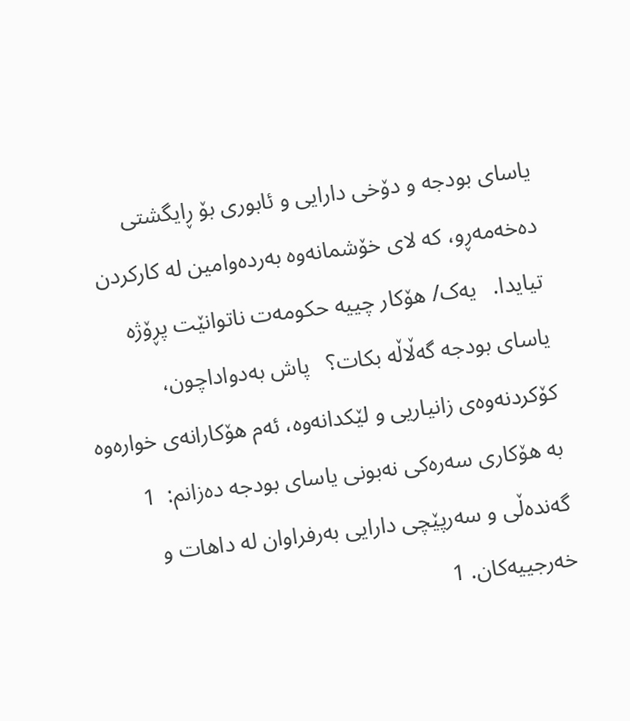یاساى بودجه‌ و دۆخى دارایى و ئابورى بۆ ڕایگشتى ده‌خه‌مه‌ڕو، که‌ لاى خۆشمانه‌وه‌ به‌رده‌وامین له‌ کارکردن تیایدا.   یه‌ک/ هۆکار چییه‌ حکومه‌ت ناتوانێت پڕۆژه‌ یاساى بودجه‌ گه‌ڵاڵه‌ بکات؟   پاش به‌دواداچون، کۆکردنه‌وه‌ى زانیاریى و لێکدانه‌وه‌، ئه‌م هۆکارانه‌ى خواره‌وه‌ به‌ هۆکارى سه‌ره‌کى نه‌بونى یاساى بودجه‌ ده‌زانم:  1 گه‌نده‌ڵى و سه‌رپێچى دارایى به‌رفراوان له‌ داهات و خه‌رجییه‌کان. 1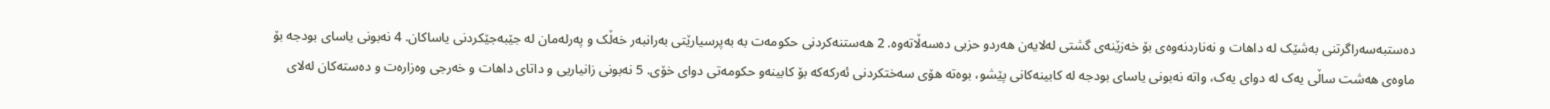ده‌ستبه‌سه‌راگرتنى به‌شێک له‌ داهات و نه‌ناردنه‌وه‌ى بۆ خه‌زێنه‌ى گشتى له‌لایه‌ن هه‌ردو حزبى ده‌سه‌ڵاته‌وه‌. 2 هه‌ستنه‌کردنى حکومه‌ت به‌ به‌پرسیارێتى به‌رانبه‌ر خه‌ڵک و په‌رله‌مان له‌ جێبه‌جێکردنى یاساکان. 4 نه‌بونى یاساى بودجه‌ بۆ ماوه‌ى هه‌شت ساڵى یه‌ک له‌ دواى یه‌ک، واته‌ نه‌بونى یاساى بودجه‌ له‌ کابینه‌کانى پێشو، بوه‌ته‌ هۆى سه‌ختکردنى ئه‌رکه‌که‌ بۆ کابینه‌و حکومه‌تى دواى خۆى. 5 نه‌بونى زانیاریى و داتاى داهات و خه‌رجى وه‌زاره‌ت و ده‌سته‌کان له‌لاى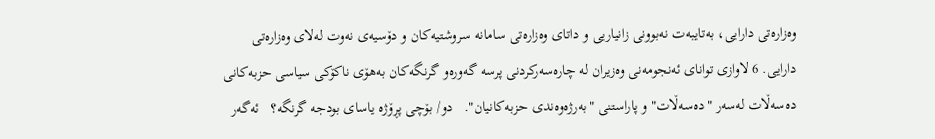وه‌زاره‌تى دارایى، به‌تایبه‌ت نه‌بوونى زانیاریى و داتاى وه‌زاره‌تى سامانه‌ سروشتیه‌کان و دۆسیه‌ى نه‌وت له‌لاى وه‌زاره‌تى دارایى. 6 لاوازى تواناى ئه‌نجومه‌نى وه‌زیران له‌ چاره‌سه‌رکردنى پرسه‌ گه‌وره‌و گرنگه‌کان به‌هۆى ناکۆکى سیاسى حزبه‌کانى ده‌سه‌ڵات له‌سه‌ر "ده‌سه‌ڵات" و پاراستنى "به‌رژه‌وه‌ندى حزبه‌کانیان".   دو/ بۆچى پڕۆژه‌ یاساى بودجه‌ گرنگه‌؟   ئه‌گه‌ر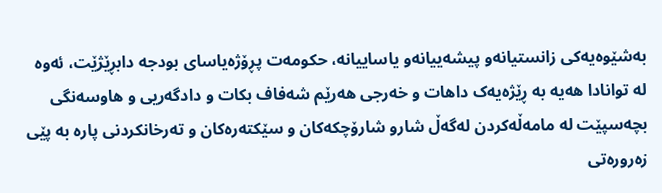به‌شێوه‌یه‌کى زانستیانه‌و پیشه‌ییانه‌و یاساییانه‌، حکومه‌ت پڕۆژه‌یاساى بودجه‌ دابڕێژێت، ئه‌وه‌ له‌ توانادا هه‌یه‌ به‌ ڕێژه‌یه‌ک داهات و خه‌رجى هه‌رێم شه‌فاف بکات و دادگه‌ریى و هاوسه‌نگى بچه‌سپێت له‌ مامه‌ڵه‌کردن له‌گه‌ڵ شارو شارۆچکه‌کان و سێکته‌ره‌کان و ته‌رخانکردنى پاره‌ به‌ پێى زه‌روره‌تى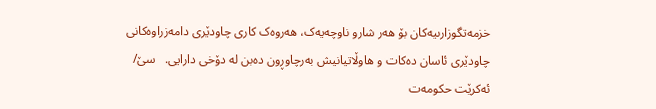خزمه‌تگوزارىیه‌کان بۆ هه‌ر شارو ناوچه‌یه‌ک، هه‌روه‌ک کارى چاودێرى دامه‌زراوه‌کانى چاودێرى ئاسان ده‌کات و هاوڵاتیانیش به‌رچاوڕون ده‌بن له‌ دۆخى دارایى.   سێ/ ئه‌کرێت حکومه‌ت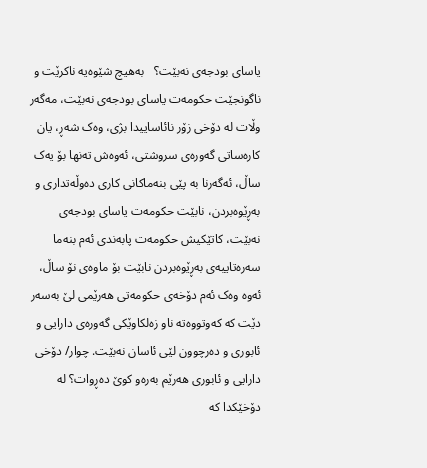یاساى بودجه‌ى نه‌بێت؟   به‌هیچ شێوه‌یه‌ ناکرێت و ناگونجێت حکومه‌ت یاساى بودجه‌ى نه‌بێت، مه‌گه‌ر وڵات له‌ دۆخى زۆر نائاساییدا بژى، وه‌ک شه‌ڕ، یان کاره‌ساتى گه‌وره‌ى سروشتى، ئه‌وه‌ش ته‌نها بۆ یه‌ک ساڵ، ئه‌گه‌رنا به‌ پێى بنه‌ماکانى کارى ده‌وڵه‌تدارى و به‌ڕێوه‌بردن، نابێت حکومه‌ت یاساى بودجه‌ى نه‌بێت، کاتێکیش حکومه‌ت پابه‌ندى ئه‌م بنه‌ما سه‌ره‌تاییه‌ى به‌ڕێوه‌بردن نابێت بۆ ماوه‌ى نۆ ساڵ، ئه‌وه‌ وه‌ک ئه‌م دۆخه‌ى حکومه‌تى هه‌رێمى لێ به‌سه‌ر دێت که‌ که‌وتووه‌ته‌ ناو زه‌لکاوێکى گه‌وره‌ى دارایى و ئابورى و ده‌رچوون لێى ئاسان نه‌بێت. چوار/ دۆخى دارایى و ئابورى هه‌رێم به‌ره‌و کوێ ده‌ڕوات؟ له‌ دۆخێکدا که‌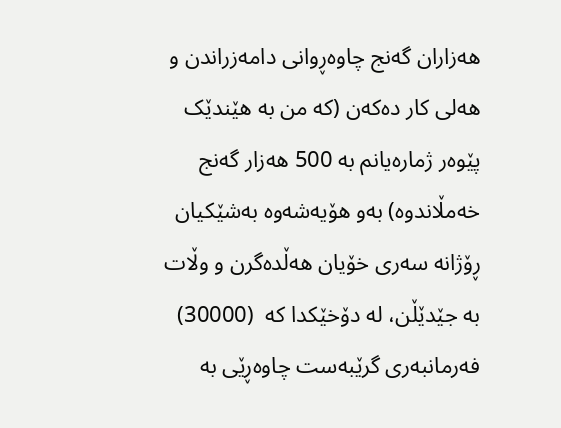هه‌زاران گه‌نج چاوه‌ڕوانى دامه‌زراندن و هه‌لى کار ده‌که‌ن (که‌ من به‌ هێندێک پێوه‌ر ژماره‌یانم به‌ 500 هه‌زار گه‌نج خه‌مڵاندوه‌) به‌و هۆیه‌شه‌وه‌ به‌شێکیان ڕۆژانه‌ سه‌رى خۆیان هه‌ڵده‌گرن و وڵات به‌ جێدێڵن، له‌ دۆخێکدا که‌  (30000) فه‌رمانبه‌رى گرێبه‌ست چاوه‌ڕێى به‌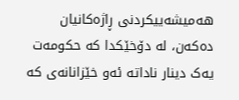هه‌میشه‌ییکردنى ڕاژه‌کانیان ده‌که‌ن، له‌ دۆخێکدا که‌ حکومه‌ت یه‌ک دینار ناداته‌ ئه‌و خێزانانه‌ى که‌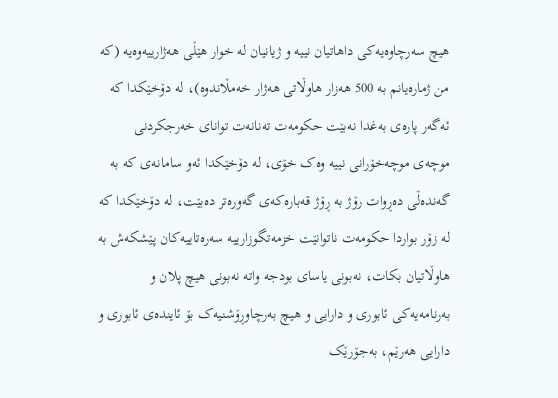هیچ سه‌رچاوه‌یه‌کى داهاتیان نییه‌ و ژیانیان له‌ خوار هێڵى هه‌ژارییه‌وه‌یه‌ (که‌ من ژماره‌یانم به‌ 500 هه‌زار هاوڵاتى هه‌ژار خه‌مڵاندوه‌)، له‌ دۆخێکدا که‌ ئه‌گه‌ر پاره‌ى به‌غدا نه‌بێت حکومه‌ت ته‌نانه‌ت تواناى خه‌رجکردنى موچه‌ى موچه‌خۆرانى نییه‌ وه‌ک خۆى، له‌ دۆخێکدا ئه‌و سامانه‌ى که‌ به‌ گه‌نده‌ڵى ده‌ڕوات رۆژ به‌ ڕۆژ قه‌باره‌که‌ى گه‌وره‌تر ده‌بێت، له‌ دۆخێکدا که‌ له‌ زۆر بواردا حکومه‌ت ناتوانێت خزمه‌تگوزارییه‌ سه‌ره‌تاییه‌کان پێشکه‌ش به‌ هاوڵاتیان بکات، نه‌بونى یاساى بودجه‌ واته‌ نه‌بونى هیچ پلان و به‌رنامه‌یه‌کى ئابورى و دارایى و هیچ به‌رچاوڕۆشنیه‌ک بۆ ئاینده‌ى ئابورى و دارایى هه‌رێم، به‌جۆرێک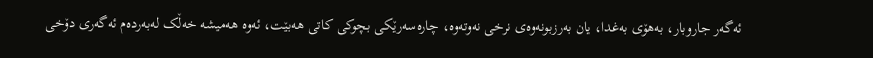ئه‌گه‌ر جاروبار، به‌هۆى به‌غدا، یان به‌رزبونه‌وه‌ى نرخى نه‌وته‌وه‌، چاره‌سه‌رێکى بچوکى کاتى هه‌بێت، ئه‌وه‌ هه‌میشه‌ خه‌ڵک له‌به‌رده‌م ئه‌گه‌رى دۆخى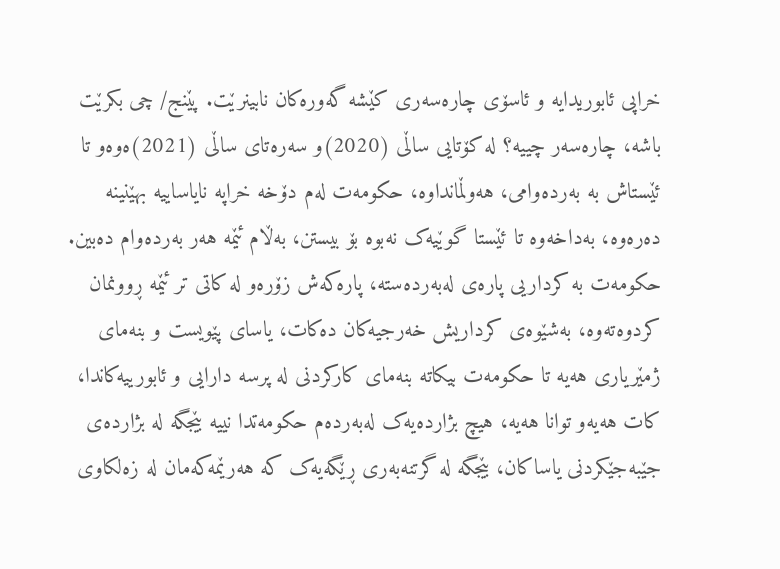خراپى ئابوریدایه‌ و ئاسۆى چاره‌سه‌رى کێشه‌ گه‌وره‌کان نابینرێت. پێنج/ چى بکرێت باشه‌، چاره‌سه‌ر چییه‌؟ له‌ کۆتایى ساڵى (2020)و سه‌ره‌تاى ساڵى (2021)ه‌وه‌و تا ئێستاش به‌ به‌رده‌وامى، هه‌وڵمانداوه‌، حکومه‌ت له‌م دۆخه‌ خراپه‌ نایاساییه‌ بهێنینه‌ ده‌ره‌وه‌، به‌داخه‌وه‌ تا ئێستا گوێیه‌ک نه‌بوه‌ بۆ بیستن، به‌ڵام ئێمه‌ هه‌ر به‌رده‌وام ده‌بین. حکومه‌ت به‌ کرداریى پاره‌ى له‌به‌رده‌سته‌، پاره‌که‌ش زۆره‌و له‌ کاتى تر ئێمه‌ ڕوونمان کردوه‌ته‌وه‌، به‌شێوه‌ى کرداریش خه‌رجیه‌کان ده‌کات، یاساى پێویست و بنه‌ماى ژمێریارى هه‌یه‌ تا حکومه‌ت بیکاته‌ بنه‌ماى کارکردنى له‌ پرسه‌ دارایى و ئابورییه‌کاندا، کات هه‌یه‌و توانا هه‌یه‌، هیچ بژارده‌یه‌ک له‌به‌رده‌م حکومه‌تدا نییه‌ بێجگه‌ له‌ بژارده‌ى جێبه‌جێکردنى یاساکان، بێجگه‌ له‌ گرتنه‌به‌رى ڕێگه‌یه‌ک که‌ هه‌رێمه‌که‌مان له‌ زه‌لکاوى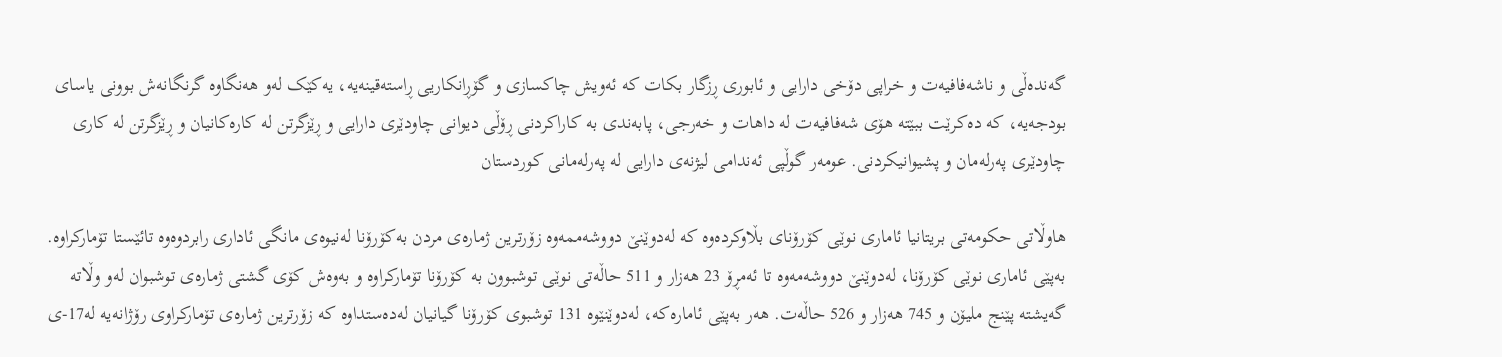گه‌نده‌ڵى و ناشه‌فافیه‌ت و خراپى دۆخى دارایى و ئابورى ڕزگار بکات که‌ ئه‌ویش چاکسازى و گۆڕانکاریى ڕاسته‌قینه‌یه‌، یه‌کێک له‌و هه‌نگاوه‌ گرنگانه‌ش بوونى یاساى بودجه‌یه‌، که‌ ده‌کرێت ببێته‌ هۆى شه‌فافیه‌ت له‌ داهات و خه‌رجى، پابه‌ندى به‌ کاراکردنى ڕۆڵى دیوانى چاودێرى دارایى و ڕێزگرتن له‌ کاره‌کانیان و ڕێزگرتن له‌ کارى چاودێرى په‌رله‌مان و پشیوانیکردنى. عومه‌ر گوڵپى ئه‌ندامى لیژنه‌ى دارایى له‌ په‌رله‌مانى کوردستان

هاوڵاتى حکومه‌تى بریتانیا ئامارى نوێى کۆرۆناى بڵاوکرده‌وه‌ که‌ له‌دوێنێ دووشه‌ممه‌وه‌ زۆرترین ژماره‌ى مردن به‌کۆرۆنا له‌نیوه‌ى مانگى ئادارى رابردوه‌وه‌ تائێستا تۆمارکراوه‌. به‌پێى ئامارى نوێى کۆرۆنا، له‌دوێنێ دووشه‌مه‌وه‌ تا ئه‌مڕۆ 23 هه‌زار و 511 حاڵه‌تى نوێى توشبوون به‌ کۆرۆنا تۆمارکراوه‌ و به‌وه‌ش کۆى گشتى ژماره‌ى توشبوان له‌و وڵاته‌ گه‌یشته‌ پێنج ملیۆن و 745 هه‌زار و 526 حاڵه‌ت. هه‌ر به‌پێى ئاماره‌که‌، له‌دوێنێوه‌ 131 توشبوى کۆرۆنا گیانیان له‌ده‌ستداوه‌ که‌ زۆرترین ژماره‌ى تۆمارکراوى رۆژانه‌یه‌ له‌17-ى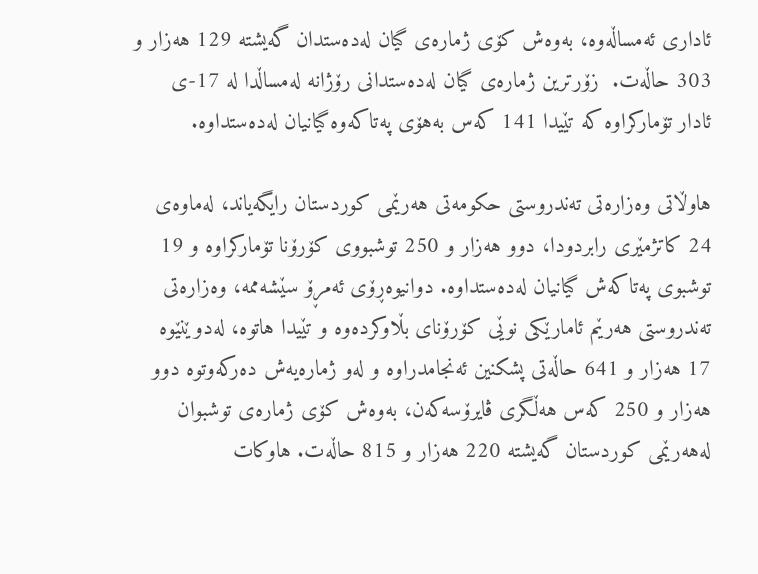ئادارى ئه‌مساڵه‌وه‌، به‌وه‌ش کۆى ژماره‌ى گیان له‌ده‌ستدان گه‌یشته‌ 129 هه‌زار و 303 حاڵه‌ت.  زۆرترین ژماره‌ى گیان له‌ده‌ستدانى رۆژانه‌ له‌مساڵدا له‌ 17-ى ئادار تۆمارکراوه‌ که‌ تێیدا 141 که‌س به‌هۆى په‌تاکه‌وه‌ گیانیان له‌ده‌ستداوه‌.

هاوڵاتى وه‌زاره‌تى ته‌ندروستى حکومه‌تى هه‌رێمى کوردستان رایگه‌یاند، له‌ماوه‌ى 24 کاتژمێرى رابردودا، دوو هه‌زار و 250 توشبووى کۆرۆنا تۆمارکراوه‌ و 19 توشبوى په‌تاکه‌ش گیانیان له‌ده‌ستداوه‌. دوانیوه‌ڕۆى ئه‌مڕۆ سێشه‌ممه‌، وه‌زاره‌تى ته‌ندروستى هه‌رێم ئامارێکى نوێى کۆرۆناى بڵاوکرده‌وه‌ و تێیدا هاتوه‌، له‌دوێنێوه‌ 17 هه‌زار و 641 حاڵه‌تى پشکنین ئه‌نجامدراوه‌ و له‌و ژماره‌یه‌ش ده‌رکه‌وتوه‌ دوو هه‌زار و 250 که‌س هه‌ڵگرى ڤایرۆسه‌که‌ن، به‌وه‌ش کۆى ژماره‌ى توشبوان له‌هه‌رێمى کوردستان گه‌یشته‌ 220 هه‌زار و 815 حاڵه‌ت. هاوکات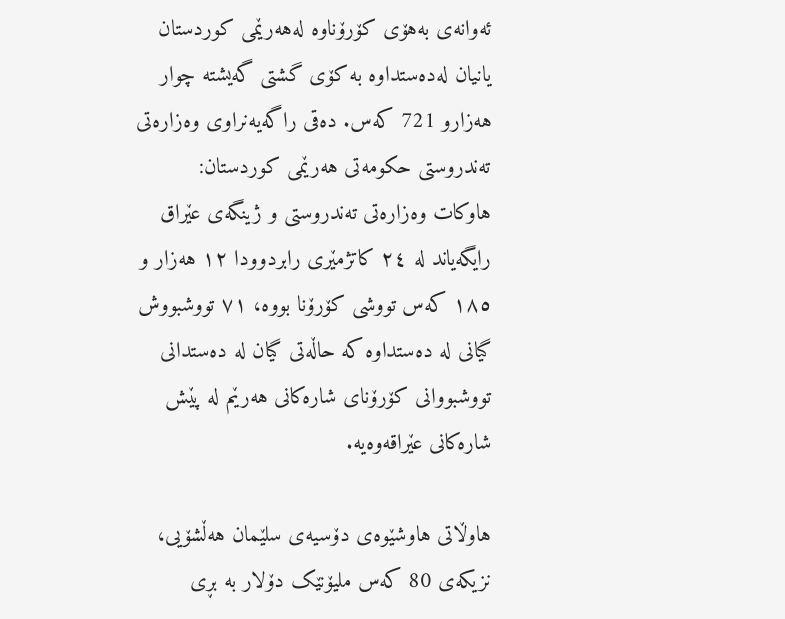ئه‌وانه‌ى به‌هۆى کۆرۆناوه‌ له‌هه‌رێمى کوردستان یانیان له‌ده‌ستداوه‌ به‌ کۆى گشتى گه‌یشته‌ چوار هه‌زارو 721 که‌س. ده‌قى راگه‌یه‌نراوى وه‌زاره‌تى ته‌ندروستى حکومه‌تى هه‌رێمى کوردستان:       هاوکات وەزارەتی تەندروستی و ژینگەی عێراق رایگەیاند لە ٢٤ کاتژمێری رابردوودا ١٢ هەزار و ١٨٥ کەس تووشی کۆرۆنا بووە، ٧١ تووشبووش گیانی لە دەستداوە کە حاڵەتی گیان لە دەستدانی تووشبووانی کۆرۆنای شارەکانی هەرێم لە پێش شارەکانی عێراقەوەیە.

هاوڵاتى هاوشێوه‌ى دۆسیه‌ى سلێمان هه‌ڵشۆیی، نزیکه‌ى 80 که‌س ملیۆنێک دۆلار به‌ بڕى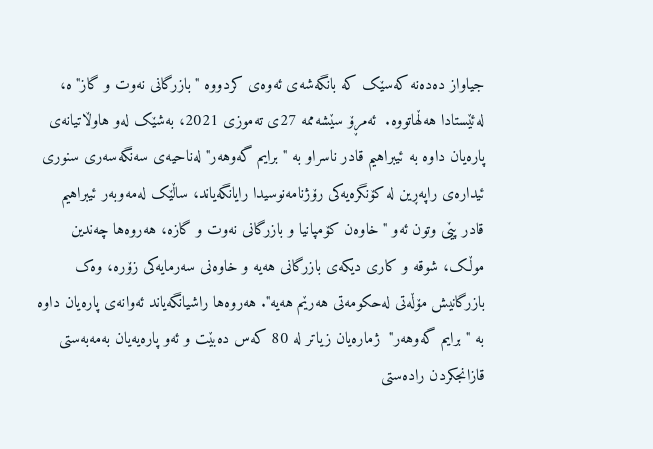جیاواز ده‌ده‌نه‌ که‌سێک که‌ بانگه‌شه‌ى ئه‌وه‌ى کردووه‌ "بازرگانى نه‌وت و گاز"ه‌، له‌ئێستادا هه‌ڵهاتووه‌.  ئه‌مڕۆ سێشه‌ممه‌ 27ى ته‌موزى 2021، به‌شێک له‌و هاوڵاتیانه‌ى پاره‌یان داوه‌ به‌ ئیبراهیم قادر ناسراو به‌ "برایم گه‌وهه‌ر" له‌ناحیه‌ى سه‌نگه‌سه‌رى سنورى ئیداره‌ى راپه‌ڕین له‌ کۆنگره‌یه‌کى رۆژنامه‌نوسیدا رایانگه‌یاند، ساڵێک له‌مه‌وبه‌ر ئیبراهیم قادر پێى وتون ئه‌و "خاوه‌ن کۆمپانیا و بازرگانى نه‌وت و گازه‌، هه‌روه‌ها چه‌ندین موڵک، شوقه‌ و کارى دیکه‌ى بازرگانى هه‌یه‌ و خاوه‌نى سه‌رمایه‌کى زۆره‌، وه‌ک بازرگانیش مۆڵه‌تى له‌حکومه‌تى هه‌رێم هه‌یه‌". هه‌روه‌ها راشیانگه‌یاند ئه‌وانه‌ى پاره‌یان داوه‌ به‌ "برایم گه‌وهه‌ر"  ژماره‌یان زیاتر له‌ 80 که‌س ده‌بێت و ئه‌و پاره‌یه‌یان به‌مه‌به‌ستى قازانجکردن راده‌ستى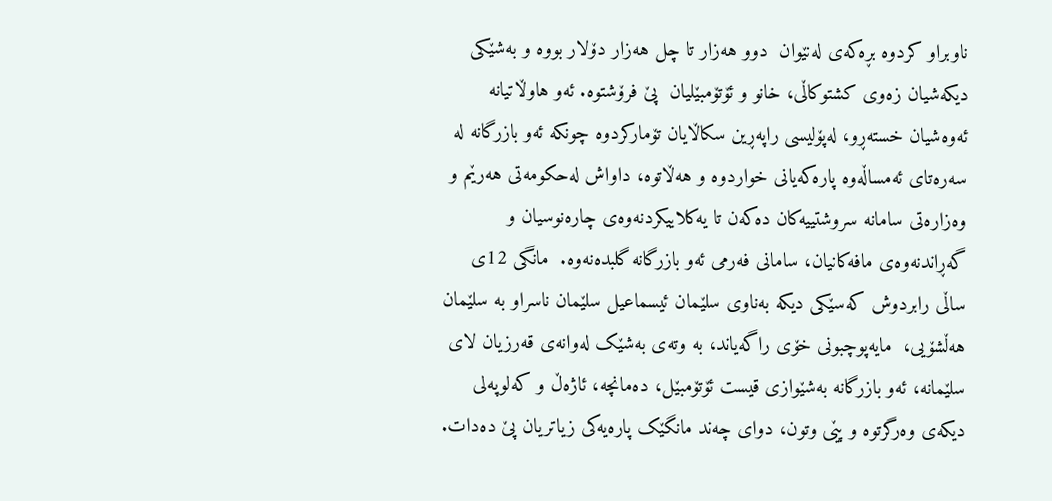ناوبراو کردوه‌ بڕه‌که‌ى له‌نێوان  دوو هه‌زار تا چل هه‌زار دۆلار بووه‌ و به‌شێکى دیکه‌شیان زه‌وى کشتوکاڵی، خانو و ئۆتۆمبێلیان  پێ فرۆشتوه‌. ئه‌و هاوڵاتیانه‌ ئه‌وه‌شیان خسته‌ڕو، له‌پۆلیسى راپه‌ڕین سکاڵایان تۆمارکردوه‌ چونکه‌ ئه‌و بازرگانه‌ له‌ سه‌ره‌تاى ئه‌مساڵه‌وه‌ پاره‌که‌یانى خواردوه‌ و هه‌ڵاتوه‌، داواش له‌حکومه‌تى هه‌رێم و وه‌زاره‌تى سامانه‌ سروشتییه‌کان ده‌که‌ن تا یه‌کلاییکردنه‌وه‌ى چاره‌نوسیان و گه‌ڕاندنه‌وه‌ى مافه‌کانیان، سامانى فه‌رمى ئه‌و بازرگانه‌ گلبده‌نه‌وه‌.  مانگى 12ى ساڵى رابردوش که‌سێکى دیکه‌ به‌ناوى سلێمان ئیسماعیل سلێمان ناسراو به‌ سلێمان هه‌ڵشۆیی،  مایه‌پوچبونى خۆى راگه‌یاند، به‌ وته‌ى به‌شێک له‌وانه‌ى قه‌رزیان لاى سلێمانه‌، ئه‌و بازرگانه‌ به‌شێوازى قیست ئۆتۆمبێل، ده‌مانچه‌، ئاژه‌ڵ و که‌لوپه‌لى دیکه‌ى وه‌رگرتوه‌ و پێى وتون، دواى چه‌ند مانگێک پاره‌یه‌کى زیاتریان پێ ده‌دات.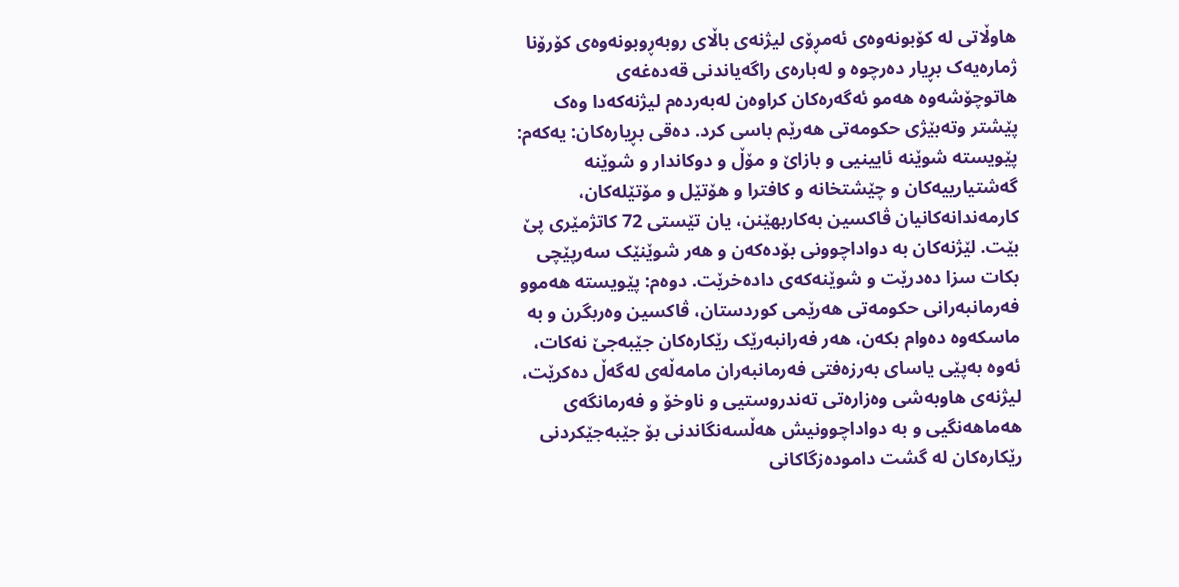هاوڵاتى له‌ کۆبونه‌وه‌ى ئه‌مڕۆى لیژنه‌ى باڵاى روبه‌ڕوبونه‌وه‌ى کۆرۆنا ژماره‌یه‌ک بڕیار ده‌رچوه‌ و له‌باره‌ى راگه‌یاندنى قه‌ده‌غه‌ى هاتوچۆشه‌وه‌ هه‌مو ئه‌گه‌ره‌کان کراوه‌ن له‌به‌رده‌م لیژنه‌که‌دا وه‌ک پێشتر وته‌بێژى حکومه‌تى هه‌رێم باسى کرد. ده‌قى بڕیاره‌کان: یه‌که‌م: پێویسته‌ شوێنه‌ ئایینیى و بازاێ‌ و مۆڵ و دوکاندار و شوێنه‌ گه‌شتیارییه‌کان و چێشتخانه‌ و کافترا و ھۆتێل و مۆتێله‌کان، کارمه‌ندانه‌کانیان ڤاکسین به‌کاربھێنن، یان تێستى 72 کاتژمێرى پێ بێت. لێژنه‌کان به‌ دواداچوونى بۆده‌که‌ن و ھه‌ر شوێنێک سه‌رپێچى بکات سزا ده‌درێت و شوێنه‌که‌ى داده‌خرێت. دوه‌م: پێویسته‌ ھه‌موو فه‌رمانبه‌رانى حکومه‌تى ھه‌رێمى کوردستان، ڤاکسین وه‌ربگرن و به‌ ماسکه‌وه‌ ده‌وام بکه‌ن، ھه‌ر فه‌رانبه‌رێک رێکاره‌کان جێبه‌جێ نه‌کات، ئه‌وه‌ به‌پێى یاساى به‌رزه‌فتى فه‌رمانبه‌ران مامه‌ڵه‌ى له‌گه‌ڵ ده‌کرێت، لیژنه‌ى ھاوبه‌شى وه‌زاره‌تى ته‌ندروستیى و ناوخۆ و فه‌رمانگه‌ى ھه‌ماھه‌نگیى و به‌ دواداچوونیش ھه‌ڵسه‌نگاندنى بۆ جێبه‌جێکردنى رێکاره‌کان له‌ گشت داموده‌زگاکانى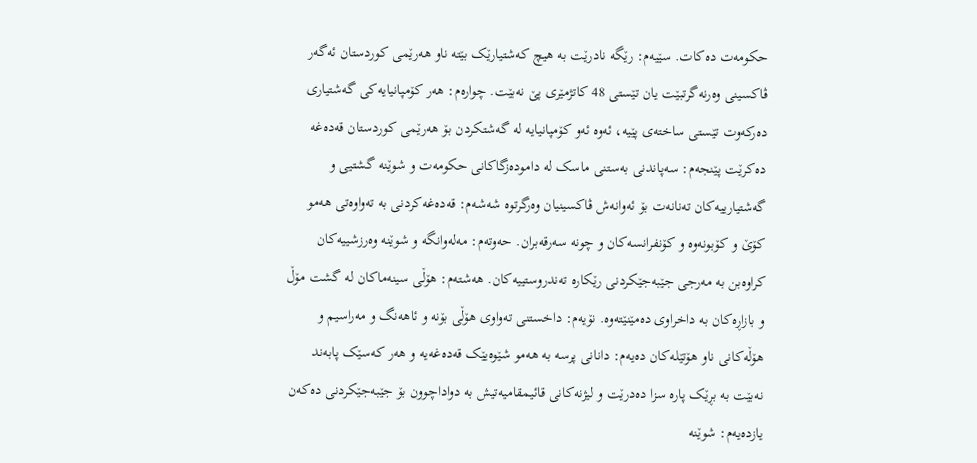حکومه‌ت ده‌کات. سێیه‌م: رێگه‌ نادرێت به‌ ھیچ که‌شتیارێک بێته‌ ناو ھه‌رێمى کوردستان ئه‌گه‌ر ڤاکسینى وه‌رنه‌گرتبێت یان تێستى 48 کاتژمێرى پێ نه‌بێت. چواره‌م: ھه‌ر کۆمپانیایه‌کى گه‌شتیارى ده‌رکه‌وت تێستى ساخته‌ى پێیه‌، ئه‌وه‌ ئه‌و کۆمپانیایه‌ له‌ گه‌شتکردن بۆ ھه‌رێمى کوردستان قه‌ده‌غه‌ ده‌کرێت پێنجه‌م: سه‌پاندنى به‌ستنى ماسک له‌ داموده‌زگاکانى حکومه‌ت و شوێنه‌ گشتیى و گه‌شتیارییه‌کان ته‌نانه‌ت بۆ ئه‌وانه‌ش ڤاکسینیان وه‌رگرتوه‌ شه‌شه‌م: قه‌ده‌غه‌کردنى به‌ ته‌واوه‌تى ھه‌مو کۆێ‌ و کۆبونه‌وه‌ و کۆنفرانسه‌کان و چونه‌ سه‌رقه‌بران. حه‌وته‌م: مه‌له‌وانگه‌ و شوێنه‌ وه‌رزشییه‌کان کراوه‌بن به‌ مه‌رجى جێبه‌جێکردنى رێکاره‌ ته‌ندروستییه‌کان. هه‌شته‌م: ھۆڵى سینه‌ماکان له‌ گشت مۆڵ و بازاڕه‌کان به‌ داخراوى ده‌مێنێته‌وه‌. نۆیه‌م: داخستنى ته‌واوى ھۆڵى بۆنه‌ و ئاھه‌نگ و مه‌راسیم و ھۆڵه‌کانى ناو ھۆتێله‌کان ده‌یه‌م: دانانى پرسه‌ به‌ ھه‌مو شێوه‌یێک قه‌ده‌غه‌یه‌ و ھه‌ر که‌سێک پابه‌ند نه‌بێت به‌ بڕێک پاره‌ سزا ده‌درێت و لیژنه‌کانى قائیمقامیه‌تیش به‌ دواداچوون بۆ جێبه‌جێکردنى ده‌که‌ن یازده‌یه‌م: شوێنه‌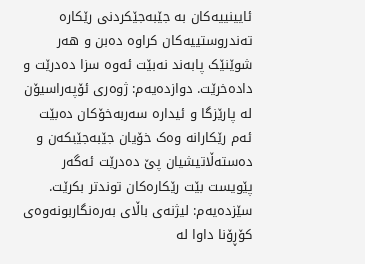ئایینییه‌کان به‌ جێبه‌جێکردنى رێکاره‌ ته‌ندروستییه‌کان کراوه‌ ده‌بن و ھه‌ر شوێنێک پابه‌ند نه‌بێت ئه‌وه‌ سزا ده‌درێت و داده‌خرێت. دوازده‌یه‌م: ژوه‌رى ئۆپه‌راسیۆن له‌ پارێزگا و ئیداره‌ سه‌ربه‌خۆکان ده‌بێت ئه‌م رێکارانه‌ وه‌ک خۆیان جێبه‌جێبکه‌ن و ده‌سته‌ڵاتیشیان پێ ده‌درێت ئه‌گه‌ر پێویست بێت رێکاره‌کان توندتر بکرێت. سێزده‌یه‌م: لیژنه‌ى باڵاى به‌ره‌نگاربونه‌وه‌ى کۆڕۆنا داوا له‌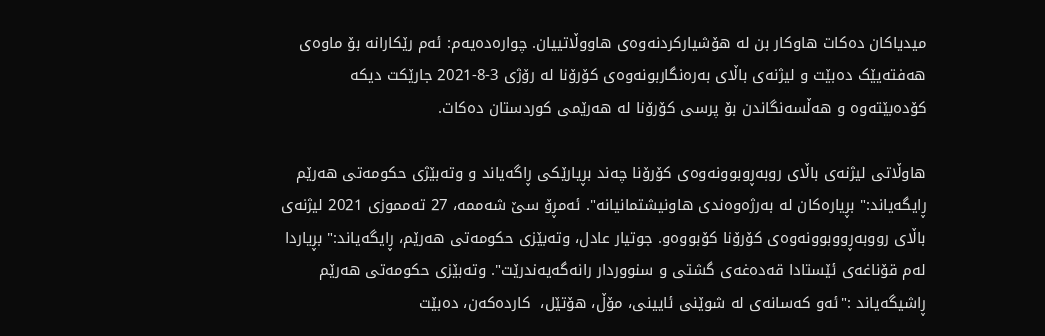میدیاکان ده‌کات ھاوکار بن له‌ ھۆشیارکردنه‌وه‌ى ھاووڵاتییان. چواره‌ده‌یه‌م: ئه‌م رێکارانه‌ بۆ ماوه‌ى ھه‌فته‌یێک ده‌بێت و لیژنه‌ى باڵاى به‌ره‌نگاربونه‌وه‌ى کۆرۆنا له‌ رۆژى 3-8-2021 جارێکت دیکه‌ کۆده‌بێته‌وه‌ و ھه‌ڵسه‌نگاندن بۆ پرسى کۆرۆنا له‌ ھه‌رێمى کوردستان ده‌کات.

هاوڵاتى لیژنەی باڵای روبەڕوبوونەوەی کۆرۆنا چەند بڕیارێکی ڕاگەیاند و وتەبێژی حکومەتی هەرێم ڕایگەیاند:" بڕیارەکان لە بەرژەوەندی هاونیشتمانیانە". ئەمڕۆ سێ‌ شەممە، 27 تەمموزی 2021 لیژنەی باڵای رووبەڕووبوونەوەی كۆرۆنا کۆبووەو. جوتیار عادل، وتەبێزی حکومەتی هەرێم، ڕایگەیاند:" بڕیاردا لەم قۆناغەی ئێستادا قەدەغەی گشتی و سنووردار رانەگەیەندرێت". وتەبێزی حکومەتی هەرێم ڕاشیگەیاند :"ئەو كەسانەی لە شوێنی ئایینی، مۆڵ، هۆتێل،  كاردەكەن، دەبێت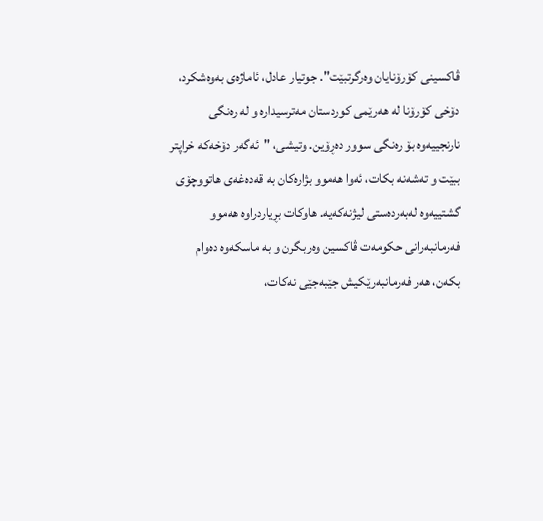ڤاكسینی كۆرۆنایان وەرگرتبێت". جوتیار عادل، ئاماژەی بەوەشکرد، دۆخی کۆرۆنا لە هەرێمی کوردستان مەترسیدارە و لە رەنگی نارنجییەوە بۆ رەنگی سوور دەڕۆین. وتیشی، "ئەگەر دۆخەکە خراپتر ببێت و تەشەنە بکات، ئەوا هەموو بژارەکان بە قەدەغەی هاتووچۆی گشتییەوە لەبەردەستی لیژنەکەیە. هاوكات بڕیاردراوە هەموو فەرمانبەرانی حکومەت ڤاکسین وەربگرن و بە ماسکەوە دەوام بکەن، هەر فەرمانبەرێکیش جێبەجێی نەکات،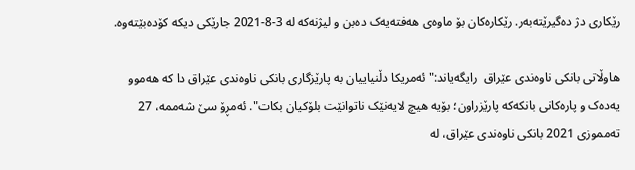رێکاری دژ دەگیرێتەبەر. رێکارەکان بۆ ماوەی هەفتەیەک دەبن و لیژنەکە لە 3-8-2021 جارێکی دیکە کۆدەبێتەوە.

هاوڵاتى بانکی ناوەندی عێراق  رایگه‌یاند:" ئەمریکا دڵنیاییان بە پارێزگاری بانکی ناوەندی عێراق دا کە هەموو یەدەک و پارەکانی بانکەکە پارێزراون؛ بۆیە هیچ لایەنێک ناتوانێت بلۆکیان بکات". ئەمڕۆ سێ‌ شەممە، 27 تەمموزی 2021 بانکی ناوەندی عێراق، لە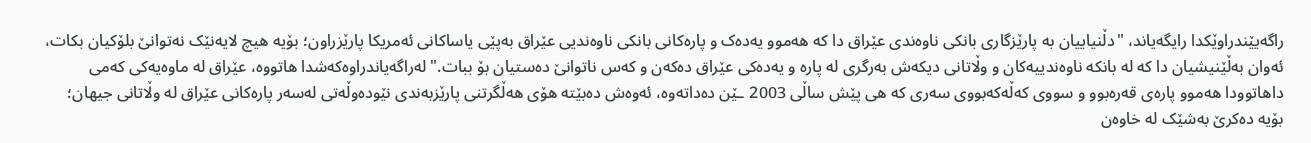راگەیێندراوێکدا رایگەیاند، "دڵنیاییان بە پارێزگاری بانکی ناوەندی عێراق دا کە هەموو یەدەک و پارەکانی بانکی ناوەندیی عێراق بەپێی یاساکانی ئەمریکا پارێزراون؛ بۆیە هیچ لایەنێک نەتوانێ بلۆکیان بکات، ئەوان بەڵێنیشیان دا کە لە بانکە ناوەندییەکان و وڵاتانی دیکەش بەرگری لە پارە و یەدەکی عێراق دەکەن و کەس ناتوانێ دەستیان بۆ ببات." لەراگەیاندراوەكەشدا هاتووە، عێراق لە ماوەیەکی کەمی داهاتوودا هەموو پارەی قەرەبوو و سووی کەڵەکەبووی سەری کە هی پێش ساڵی 2003 ـێن دەداتەوە، ئەوەش دەبێتە هۆی هەڵگرتنی پارێزبەندی نێودەوڵەتی لەسەر پارەکانی عێراق لە وڵاتانی جیهان؛ بۆیە دەکرێ بەشێک لە خاوەن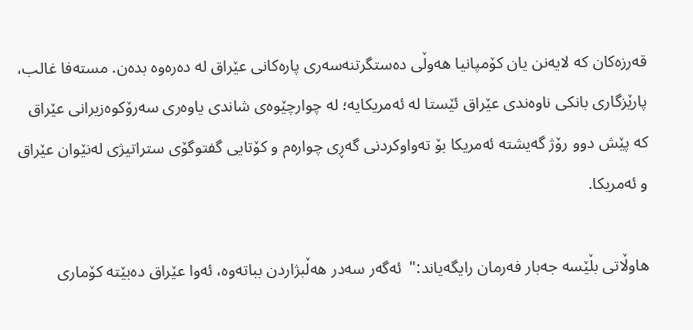قەرزەکان کە لایەنن یان کۆمپانیا هەوڵی دەستگرتنەسەری پارەکانی عێراق لە دەرەوە بدەن. مستەفا غالب، پارێزگاری بانکی ناوەندی عێراق ئێستا لە ئەمریکایە؛ لە چوارچێوەی شاندی یاوەری سەرۆکوەزیرانی عێراق کە پێش دوو رۆژ گەیشتە ئەمریکا بۆ تەواوکردنی گەڕی چوارەم و کۆتایی گفتوگۆی ستراتیژی لەنێوان عێراق و ئەمریکا.

هاوڵاتى بڵێسه‌ جه‌بار فه‌رمان رایگه‌یاند:"  ئەگەر سەدر هەڵبژاردن بباتەوە، ئه‌وا عێراق دەبێتە کۆماری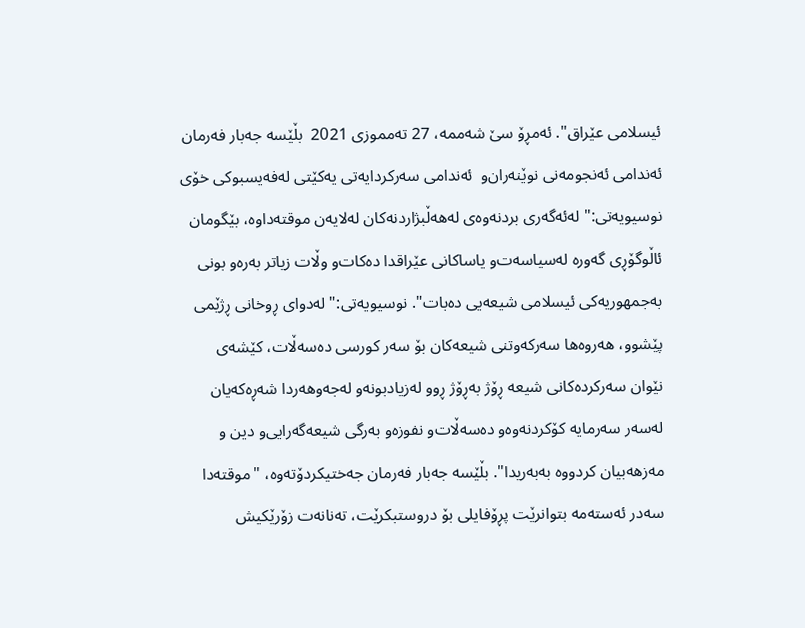ئیسلامی عێراق". ئەمڕۆ سێ‌ شەممە، 27 تەمموزی 2021  بڵێسه‌ جه‌بار فه‌رمان ئه‌ندامی ئه‌نجومه‌نی نوێنه‌ران‌و  ئه‌ندامی سه‌ركردایه‌تی یه‌كێتی له‌فه‌یسبوكی خۆی نوسیویه‌تی:" لەئەگەری بردنەوەی لەھەڵبژاردنەکان له‌لایه‌ن موقته‌داوه‌، بێگومان ئاڵوگۆڕی گەورە لەسیاسەت‌و یاساکانی عێراقدا دەکات‌و وڵات زیاتر بەرەو بونی بەجمھوریەکی ئیسلامی شیعەیی دەبات". نوسیویه‌تی:"لەدوای ڕوخانی ڕژێمی پێشوو، هه‌روه‌ها سەرکەوتنی شیعەکان بۆ سەر کورسی دەسەڵات، کێشەی نێوان سەرکردەکانی شیعە ڕۆژ بەڕۆژ ڕوو لەزیادبونەو لەجەوھەردا شەڕەکەیان لەسەر سەرمایە کۆکردنەوەو دەسەڵات‌و نفوزەو بەرگی شیعەگەرایی‌و دین ‌و مەزھەبیان کردووە بەبەریدا". بڵێسه‌ جه‌بار فه‌رمان جه‌ختیكردۆته‌وه‌، "موقتەدا سەدر ئەستەمە بتوانرێت پڕۆفایلی بۆ دروستبکرێت، ته‌نانه‌ت زۆرێکیش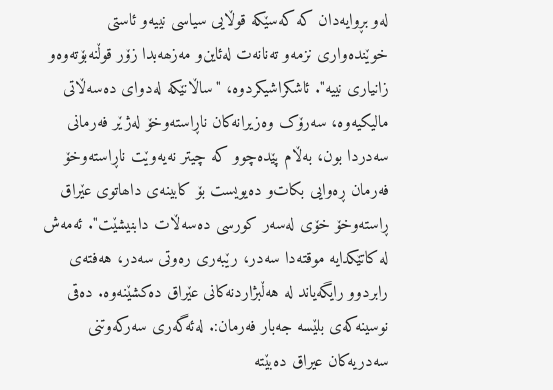لەو بڕوایەدان کە کەسێکە قوڵایی سیاسی نییەو ئاستی خوێندەواری نزمەو تەنانەت لەئاین‌و مەزھەبدا زۆر قوڵنەبۆتەوەو زانیاری نییە". ئاشكراشیكردوه‌، "ساڵانێکە لەدوای دەسەڵاتی مالیکیەوە، سەرۆک وەزیرانەکان ناڕاستەوخۆ لەژێر فەرمانی سەدردا بون، بەڵام پێدەچوو کە چیتر نەیەوێت ناڕاستەوخۆ فەرمان ڕەوایی بکات‌و دەیویست بۆ کابینەی داھاتوی عێراق ڕاستەوخۆ خۆی لەسەر کورسی دەسەڵات دابنیشێت". ئەمەش لە كاتێكدایە موقتەدا سەدر، رێبەری رەوتی سەدر، هەفتەی رابردوو رایگەیاند لە هەڵبژاردنەكانی عێراق دەكشێنەوە. دەقی نوسینەكەی بلێسە جەبار فەرمان:. لەئەگەری سەرکەوتنی سەدریەکان عیراق دەبێتە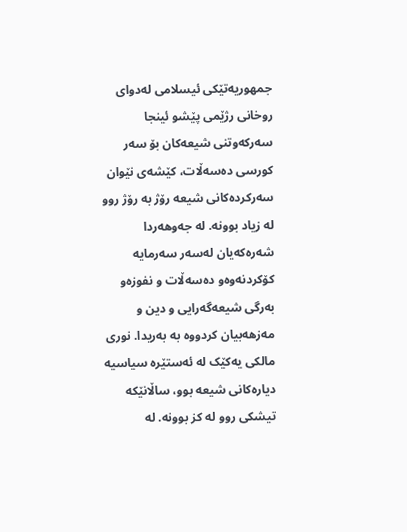جمهوریەتێکی ئیسلامی لەدوای روخانی رژێمی پێشو ئینجا سەرکەوتنی شیعەکان بۆ سەر کورسی دەسەڵات، کێشەی نێوان سەرکردەکانی شیعە رۆژ بە رۆژ روو لە زیاد بوونە. لە جەوھەردا شەرەکەیان لەسەر سەرمایە کۆکردنەوەو دەسەڵات و نفوزەو بەرگی شیعەگەرایی و دین و مەزھەبیان کردووە بە بەریدا. نوری مالکی یەکێک لە ئەستێرە سیاسیە دیارەکانی شیعە بوو، ساڵانێکە تیشکی روو لە کز بوونە. لە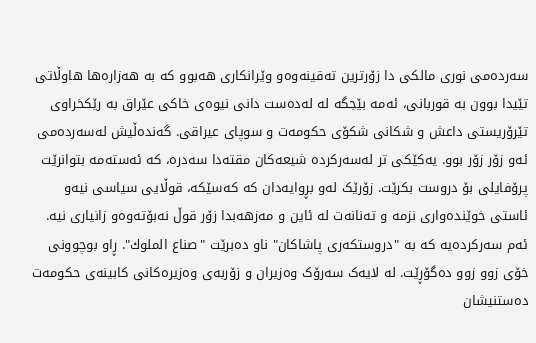سەردەمی نوری مالکی دا زۆرترین تەقینەوەو وێرانکاری ھەبوو کە بە هەزارەها ھاوڵاتی تێیدا بوون بە قوربانی، ئەمە بێجگە لە لەدەست دانی نیوەی خاکی عێراق بە رێکخراوی تێرۆریستی داعش و شکانی شکۆی حکومەت و سوپای عیراقی. گەندەڵیش لەسەردەمی ئەو زۆر زۆر بوو. یەکێکی تر لەسەرکردە شیعەکان مقتەدا سەدرە، کە ئەستەمە بتوانرێت پرۆفایلی بۆ دروست بکرێت. زۆرێک لەو بڕوایەدان کە کەسێکە، قوڵایی سیاسی نیەو ئاستی خوێندەواری نزمە و تەنانەت لە ئاین و مەزھەبدا زۆر قوڵ نەبۆتەوەو زانیاری نیە. ئەم سەرکردەیە کە بە "دروستکەری پاشاکان" ناو دەبرێت "صناع الملوك". ڕاو بوچوونی خۆی زوو زوو دەگۆڕێت. لە لایەک سەرۆک وەزیران و زۆربەی وەزیرەکانی کابینەی حکومەت دەستنیشان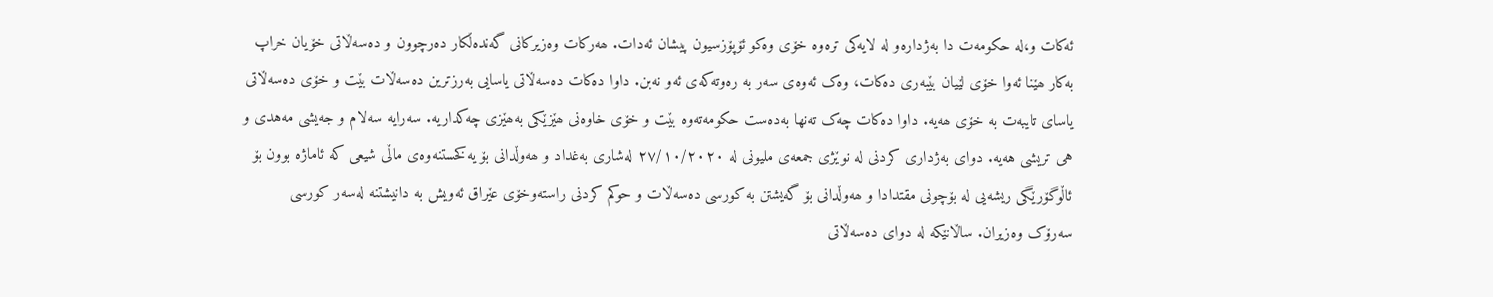ئەکات و،لە حکومەت دا بەژدارەو لە لایەکی ترەوە خۆی وەکو ئۆپۆزسیون پیشان ئەدات. ھەرکات وەزیرکانی گەندەڵکار دەرچوون و دەسەڵاتی خۆیان خراپ بەکار ھێنا ئەوا خۆی لێیان بێبەری دەکات، وەک ئەوەی سەر بە رەوتەکەی ئەو نەبن. داوا دەکات دەسەڵاتی یاسایی بەرزترین دەسەڵات بێت و خۆی دەسەڵاتی یاسای تایبەت بە خۆی ھەیە. داوا دەکات چەک تەنھا بەدەست حکومەتەوە بێت و خۆی خاوەنی ھێزێکی بەھێزی چەکداریە. سەرایە سەلام و جەیشی مەهدی و هی تریشی هەیە. دوای بەژداری کردنی لە نوێژی جمعەی ملیونی لە ٢٧/١٠/٢٠٢٠ لەشاری بەغداد و ھەوڵدانی بۆ یەکخستنەوەی ماڵی شیعی کە ئاماژە بوون بۆ ئاڵوگۆرێگی ریشەیی لە بۆچونی مقتدادا و ھەوڵدانی بۆ گەیشتن بە کورسی دەسەڵات و حوکم کردنی راستەوخۆی عێراق ئەویش بە دانیشتنە لەسەر کورسی سەرۆک وەزیران. ساڵانێکە لە دوای دەسەڵاتی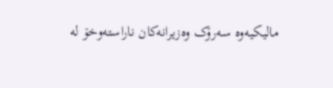مالیکیەوە سەرۆک وەزیرانەکان ناراستەوخۆ لە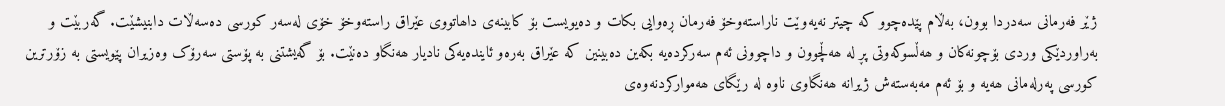ژێر فەرمانی سەدردا بوون، بەڵام پێدەچوو کە چیتر نەیەوێت ناراستەوخۆ فەرمان ڕەوایی بکات و دەیویست بۆ کابینەی داھاتووی عێراق راستەوخۆ خۆی لەسەر کورسی دەسەڵات دابنیشێت. گەربێت و بەراوردێکی وردی بۆچونەکان و ھەڵسوکەوتی پڕ لە ھەڵچوون و داچوونی ئەم سەرکردەیە بکەین دەبینین کە عێراق بەرەو ئایندەیەکی نادیار ھەنگاو دەنێت. بۆ گەیشتنی بە پۆستی سەرۆک وەزیران پێویستی بە زۆرترین کورسی پەرلەمانی ھەیە و بۆ ئەم مەبەستەش ژیرانە ھەنگاوی ناوە لە رێگای ھەموارکردنەوەی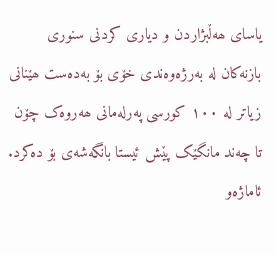یاسای ھەڵبژاردن و دیاری کردنی سنوری بازنەکان لە بەرژەوەندی خۆی بۆ بەدەست ھێنانی زیاتر لە ١٠٠ کورسی پەرلەمانی ھەروەک چۆن تا چەند مانگێک پێش ئیستا بانگەشەی بۆ دەکرد. ئاماژەو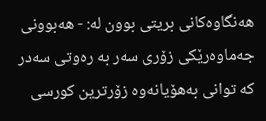ھەنگاوەکانی بریتی بوون لە: - ھەبوونی جەماوەرێکی زۆری سەر بە رەوتی سەدر کە توانی بەھۆیانەوە زۆرترین کورسی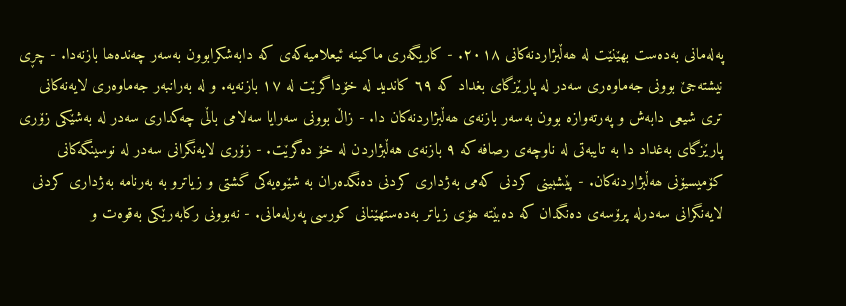پەلەمانی بەدەست بھێنێت لە ھەڵبژاردنەکانی ٢٠١٨. - کاریگەری ماکینە ئیعلامیەکەی کە دابەشکرابوون بەسەر چەندەھا بازنەدا. - چڕی نیشتەجێ بوونی جەماوەری سەدر لە پارێزگای بغداد کە ٦٩ کاندید لە خۆداگرێت لە ١٧ بازنەیە. و لە بەرانبەر جەماوەری لایەنەکانی تری شیعی دابەش و پەرتەوازە بوون بەسەر بازنەی ھەڵبژاردنەکان دا. - زاڵ بوونی سەرایا سەلامی باڵی چەکداری سەدر لە بەشێکی زۆری پارێزگای بەغداد دا بە تایبەتی لە ناوچەی رصافە کە ٩ بازنەی هەڵبژاردن لە خۆ دەگرێت. - زۆری لایەنگرانی سەدر لە نوسینگەکانی کۆمیسیۆنی ھەڵبژاردنەکان. - پێشبینی کردنی کەمی بەژداری کردنی دەنگدەران بە شێوەیەکی گشتی و زیاترو بە بەرنامە بەژداری کردنی لایەنگرانی سەدرلە پرۆسەی دەنگدان کە دەبێتە ھۆی زیاتر بەدەستھێنانی کورسی پەرلەمانی. - نەبوونی رکابەرێکی بەقوەت و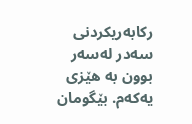رکابەریکردنی سەدر لەسەر بوون بە ھێزی یەکەم. بێگومان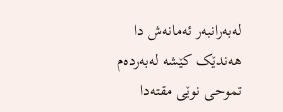لەبەرانبەر ئەمانەش دا ھەندێک کێشە لەبەردەم تموحی نوێی مقتەدا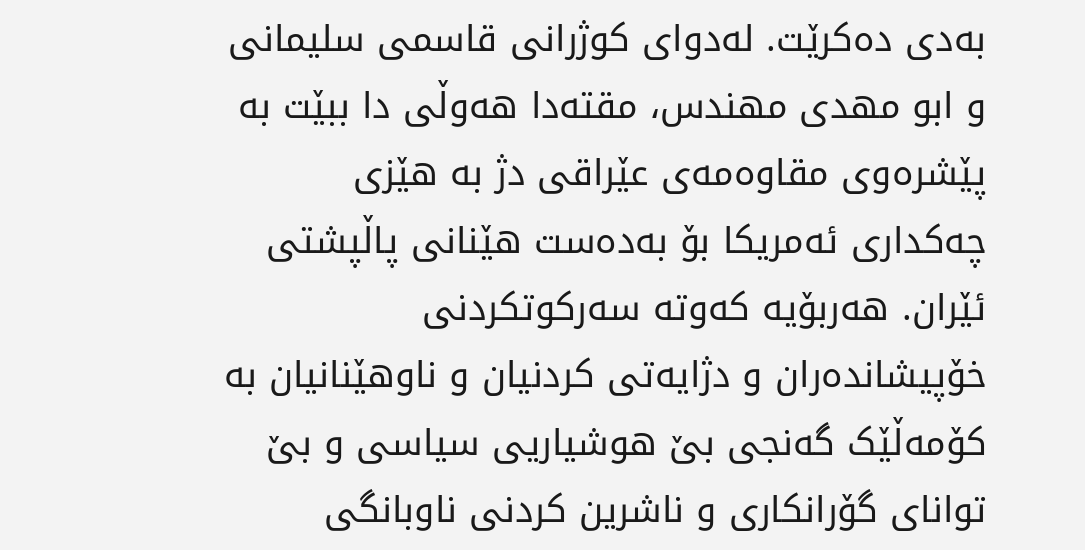بەدی دەکرێت. لەدوای کوژرانی قاسمی سلیمانی و ابو مھدی مھندس، مقتەدا ھەوڵی دا ببێت بە پێشرەوی مقاوەمەی عێراقی دژ بە ھێزی چەکداری ئەمریکا بۆ بەدەست ھێنانی پاڵپشتی ئێران. ھەربۆیە کەوتە سەرکوتکردنی خۆپیشاندەران و دژایەتی کردنیان و ناوھێنانیان بە کۆمەڵێک گەنجی بێ هوشیاریی سیاسی و بێ توانای گۆرانکاری و ناشرین کردنی ناوبانگی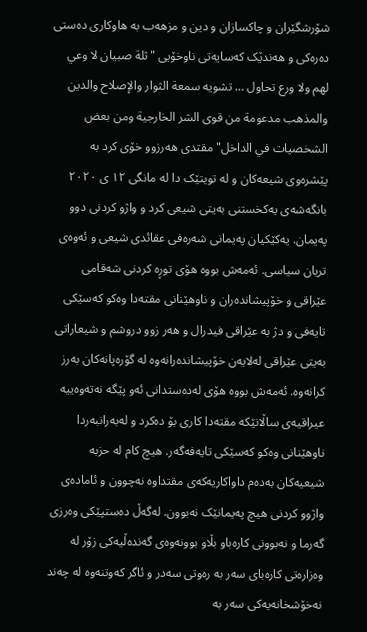شۆرشگێران و چاکسازان و دین و مزھەب بە ھاوکاری دەستی دەرەکی و ھەندێک کەسایەتی ناوخۆیی "ثلة صبيان لا وعي لهم ولا ورع تحاول … تشويه سمعة الثوار والإصلاح والدين والمذهب مدعومة من قوى الشر الخارجية ومن بعض الشخصيات في الداخل" مقتدی ھەرزوو خۆی کرد بە پێشرەوی شیعەکان و لە تویتێک دا لە مانگی ١٢ ی ٢٠٢٠ بانگەشەی یەکخستنی بەیتی شیعی کرد و واژو کردنی دوو پەیمان. یەکێکیان پەیمانی شەرەفی عقائدی شیعی و ئەوەی تریان سیاسی. ئەمەش بووە ھۆی توڕە کردنی شەقامی عێراقی و خۆپیشاندەران و ناوھێنانی مقتەدا وەکو کەسێکی تایەفی و دژ بە عێراقی فیدرال و ھەر زوو دروشم و شیعاراتی بەیتی عێراقی لەلایەن خۆپیشاندەرانەوە لە گۆرەپانەکان بەرز کرانەوە. ئەمەش بووە ھۆی لەدەستدانی ئەو پێگە نەتەوەییە عیراقیەی ساڵانێکە مقتەدا کاری بۆ دەکرد و لەبەرانبەردا ناوھێنانی وەکو کەسێکی تایەفەگەر. ھیچ کام لە حزبە شیعیەکان بەدەم داواکاریەکەی مقتداوە نەچوون و ئامادەی واژوو کردنی ھیچ پەیمانێک نەبوون. لەگەڵ دەستپێکی وەرزی گەرما و نەبوونی کارەباو بڵاو بوونەوەی گەندەڵیەکی زۆر لە وەزارەتی کارەبای سەر بە رەوتی سەدر و ئاگر کەوتنەوە لە چەند نەخۆشخانەیەکی سەر بە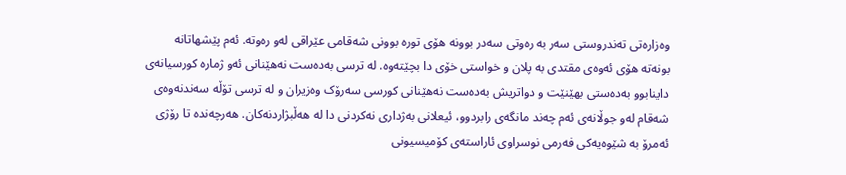وەزارەتی تەندروستی سەر بە رەوتی سەدر بوونە ھۆی تورە بوونی شەقامی عێراقی لەو رەوتە. ئەم پێشھاتانە بونەتە ھۆی ئەوەی مقتدی بە پلان و خواستی خۆی دا بچێتەوە. لە ترسی بەدەست نەھێنانی ئەو ژمارە کورسیانەی داینابوو بەدەستی بھێنێت و دواتریش بەدەست نەھێنانی کورسی سەرۆک وەزیران و لە ترسی تۆڵە سەندنەوەی شەقام لەو جوڵانەی ئەم چەند مانگەی رابردوو، ئیعلانی بەژداری نەکردنی دا لە ھەڵبژاردنەکان. ھەرچەندە تا رۆژی ئەمرۆ بە شێوەیەکی فەرمی نوسراوی ئاراستەی کۆمیسیونی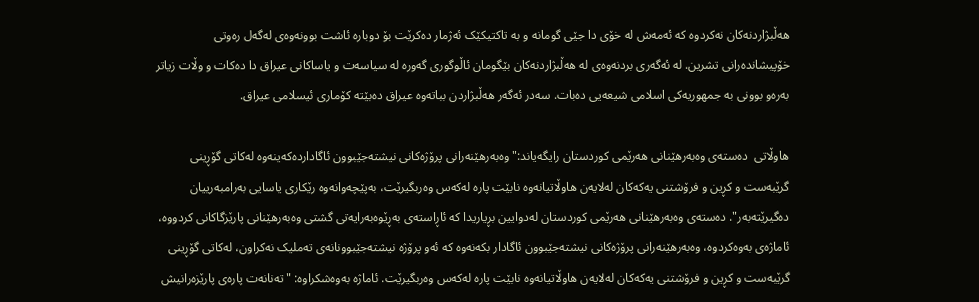ھەڵبژاردنەکان نەکردوە کە ئەمەش لە خۆی دا جێی گومانە و بە تاکتیکێک ئەژمار دەکرێت بۆ دوبارە ئاشت بوونەوەی لەگەل رەوتی خۆپیشاندەرانی تشرین. لە ئەگەری بردنەوەی لە ھەڵبژاردنەکان بێگومان ئاڵوگوری گەورە لە سیاسەت و یاساکانی عیراق دا دەکات و وڵات زیاتر بەرەو بوونی بە جمھوریەکی اسلامی شیعەیی دەبات. سەدر ئەگەر هەڵبژاردن بباتەوە عیراق دەبێتە کۆماری ئیسلامی عیراق.

هاوڵاتى  دەستەی وەبەرهێنانی هەرێمی کوردستان رایگەیاند:" وەبەرهێنەرانی پرۆژەکانی نیشتەجێبوون ئاگاداردەکەینەوە لەکاتی گۆڕینی گرێبەست و کڕین و فرۆشتنی یەکەکان لەلایەن هاوڵاتیانەوە نابێت پارە لەکەس وەربگیرێت، بەپێچەوانەوە رێکاری یاسایی بەرامبەرییان دەگیرێتەبەر". دەستەی وەبەرهێنانی هەرێمی کوردستان لەدوایین بڕیاریدا کە ئاڕاستەی بەڕێوەبەرایەتی گشتی وەبەرهێنانی پارێزگاکانی کردووە، ئاماژەی بەوەکردوە، وەبەرهێنەرانی پرۆژەکانی نیشتەجێبوون ئاگادار بکەنەوە کە ئەو پرۆژە نیشتەجێبوونانەی تەملیک نەکراون، لەکاتی گۆڕینی گرێبەست و کڕین و فرۆشتنی یەکەکان لەلایەن هاوڵاتیانەوە نابێت پارە لەکەس وەربگیرێت. ئاماژە بەوەشکراوە: "تەنانەت پارەی پارێزەرانیش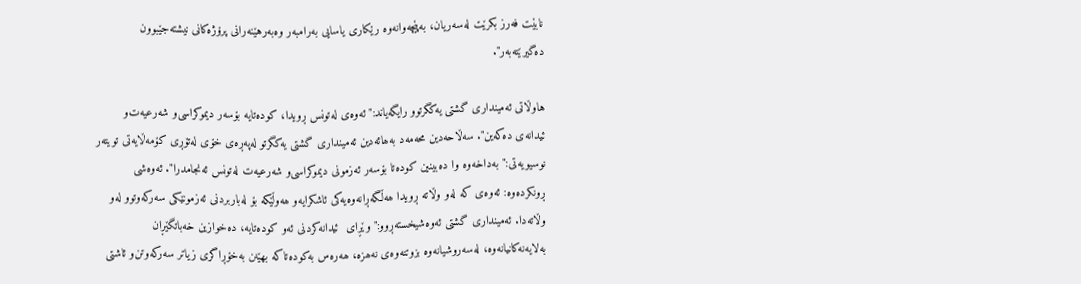نابێت فەرز بکرێت لەسەریان، بەپێچەوانەوە رێکاری یاسایی بەرامبەر وەبەرهێنەرانی پرۆژەکانی نیشتەجێبوون دەگیرێتەبەر".

هاوڵاتى ئەمینداری گشتی یەکگرتوو رایگه‌یاند:" ئەوەی لەتونس ڕویدا، کودەتایە بۆسەر دیموکراسی‌و شەرعیەت‌و ئیدانەی دەکەین". سەڵاحەدین محەمەد بەھائەدین ئەمینداری گشتی یەکگرتو لەپەڕەی خۆی لەتۆڕی کۆمەڵایەتی تویتەر نوسیویەتی:"بەداخەوە وا دەبینین کودەتا بۆسەر ئەزمونی دیموکراسی‌و شەرعیەت لەتونس ئەنجامدرا". ئه‌وه‌شی ڕونكرده‌وه‌: ئەوەی کە لەو وڵاتە ڕویدا ھەڵگەڕانەوەیەکی ئاشکرایەو ھەوڵێکە بۆ لەباربردنی ئەزمونێکی سەرکەوتوو لەو وڵاتەدا. ئەمینداری گشتی ئەوەشیخستەڕوو:"وێڕای  ئیدانەکردنی ئەو کودەتایە، دەخوازین خەباتگێڕان بەلایەنەکانیانەوە، لەسەروشیانەوە بزوتنەوەی نەھزە، ھەرەس بەکودەتاکە بھێنن بەخۆڕاگری زیاتر سەرکەوتن‌و ئاشتی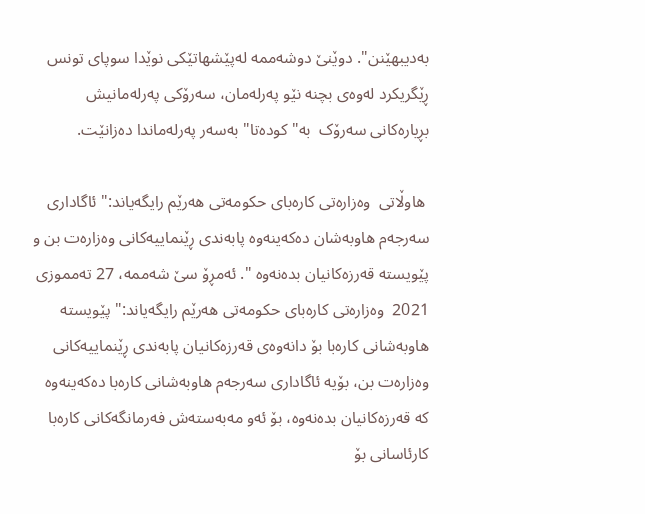بەدیبهێنن". دوێنێ‌ دوشەممە لەپێشهاتێکی نوێدا سوپای تونس ڕێگریکرد لەوەی بچنە نێو پەرلەمان، سەرۆکی پەرلەمانیش بڕیارەکانی سەرۆک  بە"کودەتا" بەسەر پەرلەماندا دەزانێت.

 هاوڵاتى  وه‌زاره‌تی كاره‌بای حكومه‌تی هه‌رێم رایگه‌یاند:" ئاگاداری سەرجەم هاوبەشان دەکەینەوە پابەندی ڕێنماییەکانی وەزارەت بن و پێویسته‌ قەرزەکانیان بدەنەوە ". ئەمڕۆ سێ‌ شەممە، 27 تەمموزی 2021  وه‌زاره‌تی كاره‌بای حكومه‌تی هه‌رێم رایگه‌یاند:" پێویستە هاوبەشانی کارەبا بۆ دانەوەی قەرزەکانیان پابەندی ڕێنماییەکانی وەزارەت بن، بۆیە ئاگاداری سەرجەم هاوبەشانی کارەبا دەکەینەوە کە قەرزەکانیان بدەنەوە، بۆ ئەو مەبەستەش فەرمانگەکانی کارەبا کارئاسانی بۆ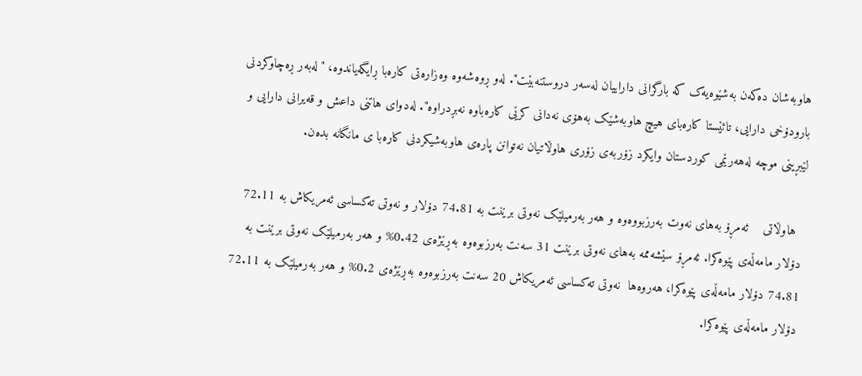هاوبەشان دەکەن بەشێوەیەک کە بارگرانی داراییان لەسەر دروستنەبێت". له‌و ڕوه‌شه‌وه‌ وه‌زاره‌تی كاره‌با ڕایگه‌یاندوه‌، "لەبەر ڕەچاوکردنی بارودۆخی دارایی، تائێستا کارەبای هیچ هاوبەشێک بەهۆی نەدانی کرێی کارەباوە نەبڕدراوە". لەدوای هاتنی داعش و قەیرانی دارایی و لێبڕینی موچە لەهەرێمی كوردستان وایكرد زۆربەی زۆری هاوڵاتیان نەتوانن پارەی هاوبەشیكردنی كارەبا ی مانگانە بدەن.

  هاوڵاتى    ئەمڕۆ بەهای نەوت بەرزبووەوە و هەر بەرمیلێک نەوتی برێنت بە 74.81 دۆلار و نەوتی تەکساسی ئەمریکاش بە 72.11 دۆلار مامەڵەی پێوەکرا. ئەمڕۆ سێشەممە بەهای نەوتی برێنت 31 سەنت بەرزبوەوە بەڕێژەی 0.42% و هەر بەرمیلێک نەوتی برێنت بە 74.81 دۆلار مامەڵەی پێوەکرا، هەروەها  نەوتی تەکساسی ئەمریکاش 20 سەنت بەرزبوەوە بەڕێژەی 0.2% و هەر بەرمیلێک بە 72.11 دۆلار مامەڵەی پێوەکرا.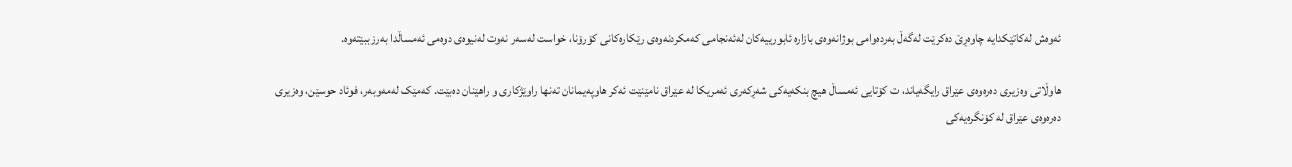ئەوەش لەکاتێکدایە چاوەڕێ دەکرێت لەگەڵ بەردەوامی بوژانەوەی بازارە ئابورییەکان لەئەنجامی کەمکردنەوەی رێکارەکانی کۆرۆنا، خواست لەسەر نەوت لەنیوەی دوەمی ئەمساڵدا بەرزببێتەوە.

هاوڵاتى ‌وه‌زیرى ده‌ره‌وه‌ى عێراق رایگه‌یاند، ت کۆتایى ئه‌مساڵ هیچ بنکه‌یه‌کى شه‌ڕکه‌رى ئه‌مریکا له‌ عێراق نامێنێت ئه‌کر هاوپه‌یمانان ته‌نها راوێژکارى و راهێنان ده‌بێت. که‌مێک له‌مه‌وبه‌ر، فوئاد حوسێن، وه‌زیرى ده‌ره‌وه‌ى عێراق له‌ کۆنگره‌یه‌کى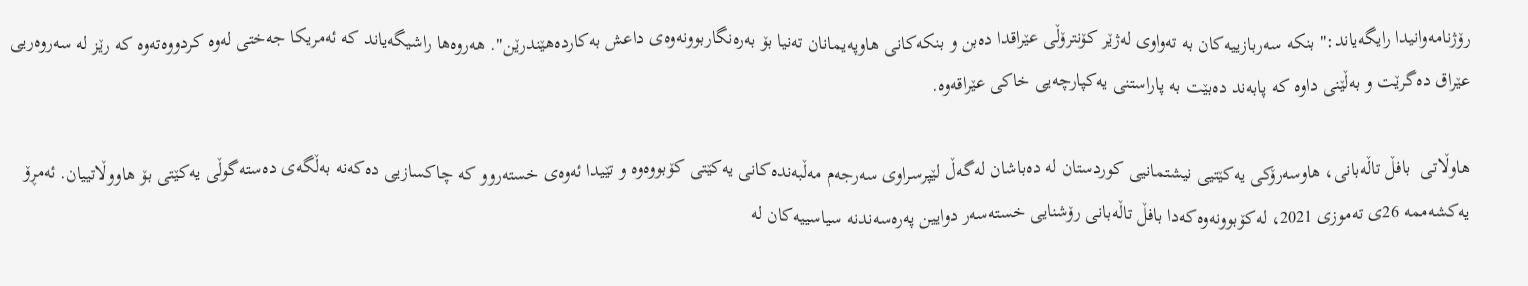رۆژنامه‌وانیدا رایگه‌یاند:" بنکه‌ سه‌ربازییه‌کان به‌ ته‌واوى له‌ژێر کۆنترۆڵى عێراقدا ده‌بن و بنکه‌کانى هاوپه‌یمانان ته‌نیا بۆ به‌ره‌نگاربوونه‌وه‌ى داعش به‌کارده‌هێندرێن". هه‌روه‌ها راشیگه‌یاند که‌ ئه‌مریکا جه‌ختى له‌وه‌ کردووه‌ته‌وه‌ که‌ رێز له‌ سه‌روه‌ریى عێراق ده‌گرێت و به‌ڵێنى داوه‌ که‌ پابه‌ند ده‌بێت به‌ پاراستنى یه‌کپارچه‌یى خاکى عێراقه‌وه‌.

هاوڵاتى  ‌بافڵ تاڵه‌بانی، هاوسه‌رۆکى یه‌کێتیى نیشتمانیى کوردستان له‌ ده‌باشان له‌گه‌ڵ لێپرسراوى سه‌رجه‌م مه‌ڵبه‌نده‌کانى یه‌کێتى کۆبووه‌وه‌ و تێیدا ئه‌وه‌ى خسته‌روو که‌ چاکسازیی ده‌که‌نه‌ به‌ڵگه‌ى ده‌سته‌گوڵى یه‌کێتى بۆ هاووڵاتییان. ئه‌مڕۆ یه‌کشه‌ممه‌ 26ى ته‌موزى 2021، له‌کۆبوونه‌وه‌که‌دا بافڵ تاڵه‌بانى رۆشنایى خسته‌سه‌ر دوایین په‌ره‌سه‌ندنه‌ سیاسییه‌کان له‌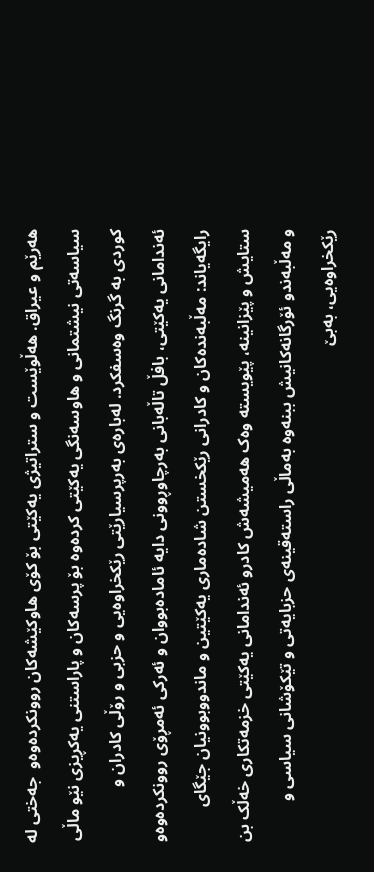هه‌رێم و عیراق. هه‌ڵوێست و ستراتیژى یه‌کێتى بۆ کۆى هاوکێشه‌کان روونکرده‌وه‌و  جه‌ختى له‌ سیاسه‌تى نیشتمانى و هاوسه‌نگى یه‌کێتى کرده‌وه‌ بۆ پرسه‌کان و پاراستنى یه‌کڕیزى نێو ماڵى کوردى به‌ گرنگ وه‌سفکرد. له‌باره‌ى به‌رپرسیارێتى رێکخراوه‌یى و حزبى و رۆڵى کادران و ئه‌ندامانى یه‌کێتی، بافڵ تاڵه‌بانى به‌رچاوڕوونى دایه‌ ئاماده‌بووان و ئه‌رکى ئه‌مڕۆى روونکرده‌وه‌و رایگه‌یاند: مه‌ڵبه‌نده‌کان و کادرانى رێکخستن شاده‌مارى یه‌کێتین و ماندووبوونیان جێگاى ستایش و پێزانینه‌، پێویسته‌ وه‌ک هه‌میشه‌ش کادرو ئه‌ندامانى یه‌کێتى خزمه‌تکارى خه‌ڵک بن و مه‌ڵبه‌ندو ئۆرگانه‌کانیش ببنه‌وه‌ به‌ماڵى راسته‌قینه‌ى حزبایه‌تى و تێکۆشانى سیاسى و رێکخراوه‌یی، به‌بێ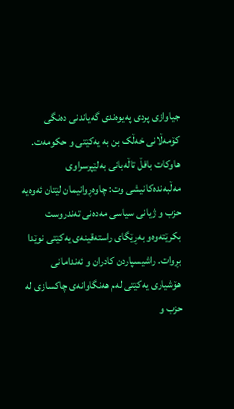جیاوازى پردى په‌یوه‌ندى گه‌یاندنى ده‌نگى کۆمه‌ڵانى خه‌ڵک بن به‌ یه‌کێتى و حکومه‌ت. هاوکات بافڵ تاڵه‌بانى به‌لێپرسراوى مه‌ڵبه‌نده‌کانیشى وت: چاوه‌ڕوانیمان لێتان ئه‌وه‌یه‌ حزب و ژیانى سیاسى مه‌ده‌نى ته‌ندروست بکرێته‌وه‌و به‌ڕێگاى راسته‌قینه‌ى یه‌کێتى نوێدا بڕوات. راشیسپاردن کادران و ئه‌ندامانى هۆشیارى یه‌کێتى له‌م هه‌نگاوانه‌ى چاکسازى له‌ حزب و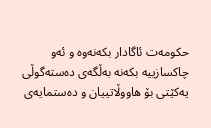حکومه‌ت ئاگادار بکه‌نه‌وه‌ و ئه‌و چاکسازییه‌ بکه‌نه‌ به‌ڵگه‌ى ده‌سته‌گوڵى یه‌کێتى بۆ هاووڵاتییان و ده‌ستمایه‌ى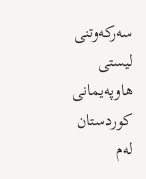سه‌رکه‌وتنى لیستى هاوپه‌یمانى کوردستان له‌م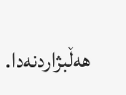هه‌ڵبژاردنه‌دا.